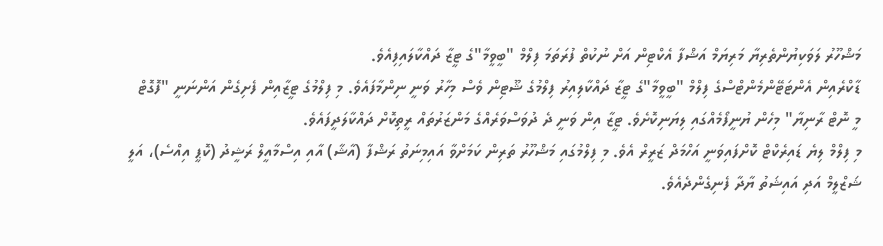މަޝްހޫރު ލަވަކިޔުންތެރިޔާ މަރިޔަމް އަޝްފާ އެކްޓިން އަށް ނުކުތް ފުރަތަމަ ފިލްމް "ބީވީމާ"ގެ ޓީޒާ ދައްކާލައިފިއެވެ.
ޑާކްރެއިން އެންޓަޓޭންމެންޓްސްގެ ފިލްމް "ބީވީމާ"ގެ ޓީޒާ ދައްކާލިއިރު ފިލްމުގެ ޝޫޓިން ވެސް މިހާރު ވަނީ ނިންމާފައެވެ. މި ފިލްމުގެ ޓީޒާއިން ފެށިގެން އަންނަނީ "ފޮގޮޓް މީ ނޮޓް ރާނިޔާ" މިހެން ޔުނީފޯމެއްގައި ލިޔަނިކޮށެވެ. ޓީޒާ އިން ވަނީ ދެ ދުވަސްވަރެއްގެ މަންޒަރުތައް ރީތިކޮށް ދައްކާލަދީފައެވެ.
މި ފިލްމް ލިޔެ ޑައިރެކްޓް ކޮށްފައިވަނީ އަހްމަދް ޒަރީރް އެވެ. މި ފިލްމުގައި މަޝްހޫރު ތަރިން ކަމަށްވާ އައިމިނަތު ރަޝްފާ (އާޝާ) އާއި އިސްމާއީލް ރަޝީދު (ކޮޕީ އިއްސެ)، އަލީ ޝަޒްލީމް އަދި އައިޝަތު ޔާދާ ފެނިގެންދެއެވެ.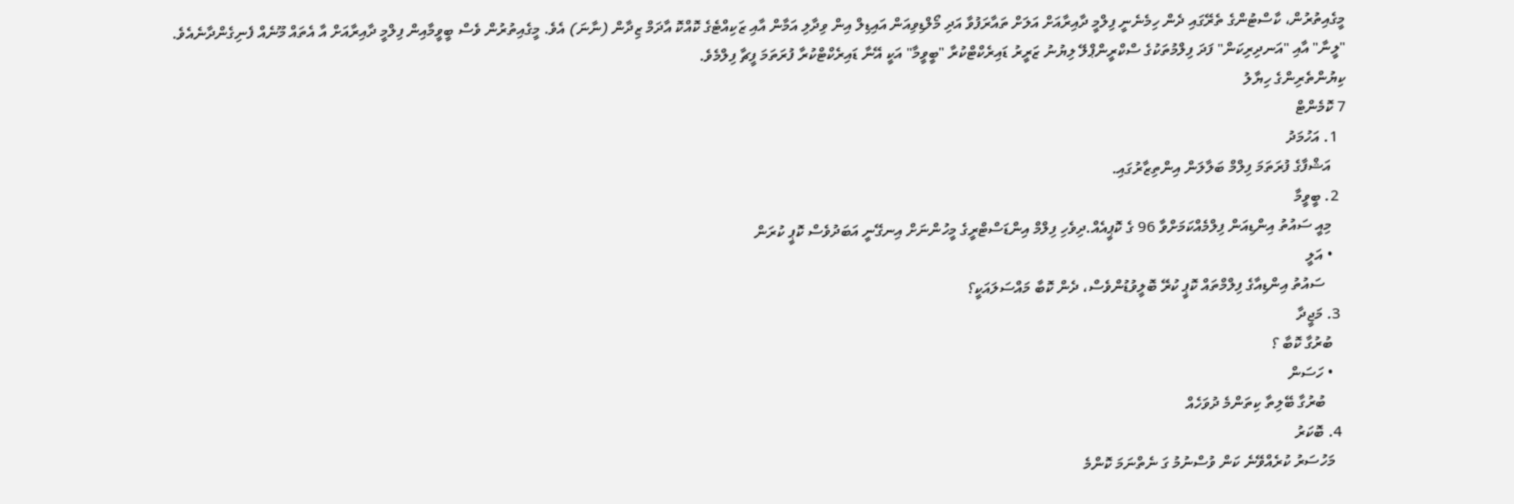މީގެއިތުރުން، ކާސްޓުންގެ ތެރޭގައި ދެން ހިމެނެނީ ފިލްމީ ދާއިރާއަށް އަލަށް ތައާރަފުވާ އަދި މޯލްޑިވިއަން އައިޑިލް އިން ވިދާލި އަމާން އާއި ޒަކިއްޓެގެ ކޮއްކޮ އާދަމް ޒިދާން (ނާނަ) އެވެ. މީގެއިތުރުން ވެސް ބީވީމާއިން ފިލްމީ ދާއިރާއަށް އާ އެތައް މޫނެއް ފެނިގެންދާނެއެވެ.
"ލީނާ" އާއި "އަނދިރިކަން" ފަދަ ފިލްމުތަކުގެ ސްކްރީންޕްލޭ ލިޔުނު ޒަރީރު ޑައިރެކްޓްކުރާ "ބީވީމާ" އަކީ އޭނާ ޑައިރެކްޓްކުރާ ފުރަތަމަ ފީޗާ ފިލްމެވެ.
ކިޔުންތެރިންގެ ހިޔާލު
7 ކޮމެންޓް
  1. އަހުމަދު
    އަޝްފާގެ ފުރަތަމަ ފިލްމް ބަލާލަން އިންތިޒާރުގައި.
  2. ބީވީމާ
    މިއީ ސައުތު އިންޑިއަން ފިލްމެއްކަމަށްވާ 96 ގެ ކޮޕީއެއް.ދިވެހި ފިލްމް އިންޑަސްޓްރީގެ މީހުންނަށް އިނގޭނީ އަބަދުވެސް ކޮޕީ ކުރަން
    • އަލީ
      ސައުތު އިންޑިއާގެ ފިލްމްތައް ކޮޕީ ކުރޭ ބޮލީވުޑުންވެސް، ދެން ކޮބާ މައްސަލައަކީ؟
  3. މަޖީދާ
    ބުރުގާ ކޮބާ ؟
    • ހަސަން
      ބުރުގާ ބޭލިތާ ކިތަންމެ ދުވަހެއް
  4. ބޮކަރު
    މަހުސަރު ކުރެއްވޭނެ ކަން ވުސްނުމު ގަ ނެތްނަމަ ކޮންމެ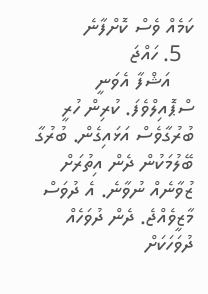ކަމެއް ވެސް ކޮށްފާނެ
  5. ހައްޖަ
    އަޝްފާ އެވަނީ ސްޕޮއިލްވެފަ. ކުރިން ހުރީ ބުރުގާވެސް އަޅައިގެން. ބުރުގާ ބޭލުމަކުން ދެން އިތުރަށް ޒުވާނެއް ނުވާނެ. އެ ދުވަސް މާޒީވެއްޖެ. ދެން ދުވަހެއް ދުވަހަކަށް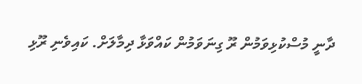ދާނީ މުސްކުޅިވަމުން ރޫ ގިނަވަމުން ކައްވަޅާ ދިމާލަށް. ކައިވެނި ރޫޅި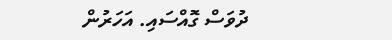ދުވަސް ގޮއްސައި. އަހަރުން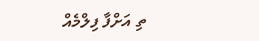ތި އަށްފާ ފިލްމެއް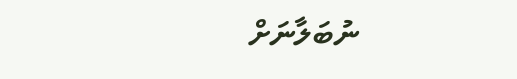ނުބަލާނަށް